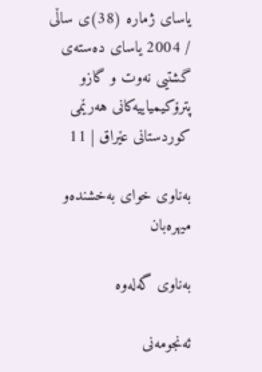یاسای ژماره‌ (38)ی ساڵی / 2004 یاسای ده‌سته‌ی گشتیی نه‌وت و گازو پترۆكیمیاییه‌كانی هه‌رێمی كوردستانی عێراق | 11

به‌ناوی خوای به‌خشنده‌و میهره‌بان

به‌ناوی گه‌له‌وه‌

ئه‌نجومه‌نی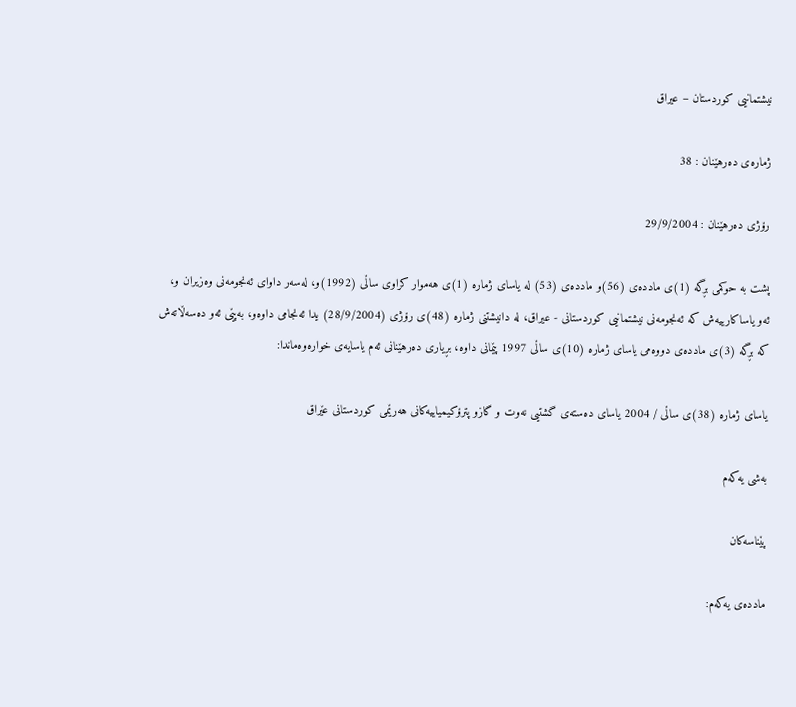نیشتمانیی كوردستان – عیراق

ژماره‌ی ده‌رهێنان : 38

رۆژی ده‌رهێنان : 29/9/2004

پشت به‌ حوكمی بڕگه‌ (1)ی مادده‌ی (56)و مادده‌ی (53) له‌ یاسای ژماره‌ (1)ی هه‌موار كراوی ساڵی (1992)و، له‌سه‌ر داوای ئه‌نجومه‌نی وه‌زیران و، ئه‌و یاساكارییه‌ش كه‌ ئه‌نجومه‌نی نیشتمانیی كوردستانی - عیراق، له‌ دانیشتنی ژماره‌ (48)ی رۆژی (28/9/2004) یدا ئه‌نجامی داوه‌و، به‌پێی ئه‌و ده‌سه‌ڵاته‌ش كه‌ بڕگه‌ (3)ی مادده‌ی دووه‌می یاسای ژماره‌ (10)ی ساڵی 1997 پێمانی داوه‌، بڕیاری ده‌رهێنانی ئه‌م یاسایه‌ی خواره‌وه‌ماندا:

یاسای ژماره‌ (38)ی ساڵی / 2004 یاسای ده‌سته‌ی گشتیی نه‌وت و گازو پترۆكیمیاییه‌كانی هه‌رێمی كوردستانی عێراق

به‌شی یه‌كه‌م

پێناسه‌كان

مادده‌ی یه‌كه‌م: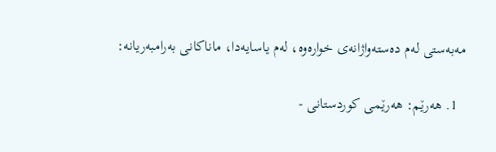مه‌به‌ستی له‌م ده‌سته‌واژانه‌ی خواره‌وه‌، له‌م یاسایه‌دا، ماناكانی به‌رامبه‌ریانه‌:

  1. هه‌رێم: هه‌رێمی كوردستانی -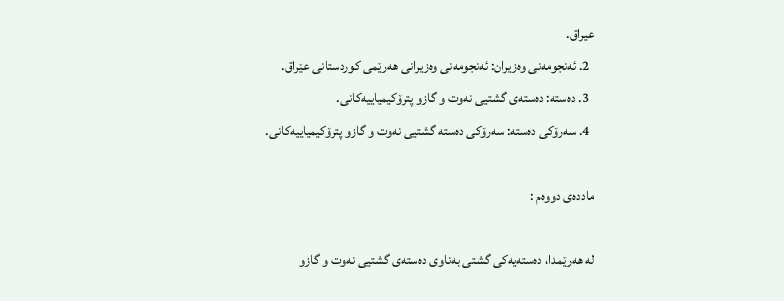عیراق.
  2. ئه‌نجومه‌نی وه‌زیران: ئه‌نجومه‌نی وه‌زیرانی هه‌رێمی كوردستانی عێراق.
  3. ده‌سته‌: ده‌سته‌ی گشتیی نه‌وت و گازو پترۆكیمیاییه‌كانی.
  4. سه‌رۆكی ده‌سته‌: سه‌رۆكی ده‌سته‌ گشتیی نه‌وت و گازو پترۆكیمیاییه‌كانی.

مادده‌ی دووه‌م :

له‌ هه‌رێمدا، ده‌سته‌یه‌كی گشتی به‌ناوی ده‌سته‌ی گشتیی نه‌وت و گازو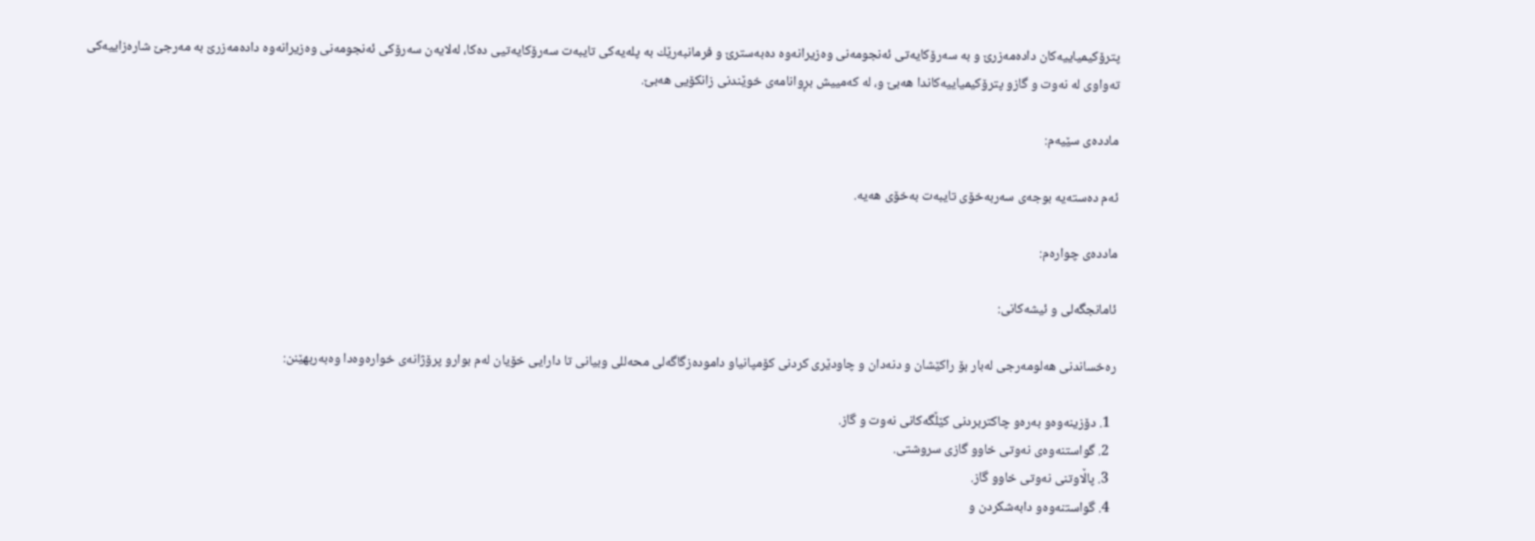پترۆكیمیاییه‌كان داده‌مه‌زرێ و به‌ سه‌رۆكایه‌تی ئه‌نجومه‌نی وه‌زیرانه‌وه‌ ده‌به‌سترێ و فرمانبه‌رێك به‌ پله‌یه‌كی تایبه‌ت سه‌رۆكایه‌تیی ده‌كا، له‌لایه‌ن سه‌رۆكی ئه‌نجومه‌نی وه‌زیرانه‌وه‌ داده‌مه‌زرێ به‌ مه‌رجێ شاره‌زاییه‌كی ته‌واوی له‌ نه‌وت و گازو پترۆكیمیاییه‌كاندا هه‌بێ و، له‌ كه‌مییش بڕوانامه‌ی خوێندنی زانكۆیی هه‌بێ.

مادده‌ی سێیه‌م:

ئه‌م ده‌سته‌یه‌ بوجه‌ی سه‌ربه‌خۆی تایبه‌ت به‌خۆی هه‌یه‌.

مادده‌ی چواره‌م:

ئامانجگه‌لی و ئیشه‌كانی:

ره‌خساندنی هه‌لومه‌رجی له‌بار بۆ راكێشان و دنه‌دان و چاودێری كردنی كۆمپانیاو داموده‌زگاگه‌لی محه‌للی وبیانی تا دارایی خۆیان له‌م بوارو پرۆژانه‌ی خواره‌وه‌دا وه‌به‌ربهێنن:

  1. دۆزینه‌وه‌و به‌ره‌و چاكتربردنی كێڵگه‌كانی نه‌وت و گاز.
  2. گواستنه‌وه‌ی نه‌وتی خاوو گازی سروشتی.
  3. پاڵاوتنی نه‌وتی خاوو گاز.
  4. گواستنه‌وه‌و دابه‌شكردن و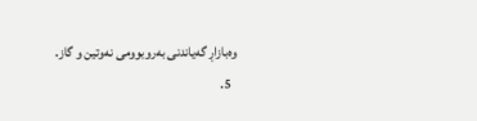وه‌بازاڕ گه‌یاندنی به‌روبوومی نه‌وتین و گاز.
  5.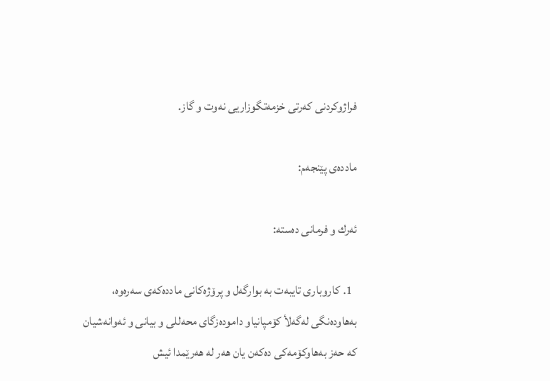فراژوكردنی كه‌رتی خزمه‌تگوزاریی نه‌وت و گاز.

مادده‌ی پێنجه‌م:

ئه‌رك و فرمانی ده‌سته‌:

  1. كاروباری تایبه‌ت به‌ بوارگه‌ل و پرۆژه‌كانی مادده‌كه‌ی سه‌ره‌وه‌، به‌هاوده‌نگی له‌گه‌لأ كۆمپانیاو داموده‌زگای محه‌للی و بیانی و ئه‌وانه‌شیان كه‌ حه‌ز به‌هاوكۆمه‌كی ده‌كه‌ن یان هه‌ر له‌ هه‌رێمدا ئیش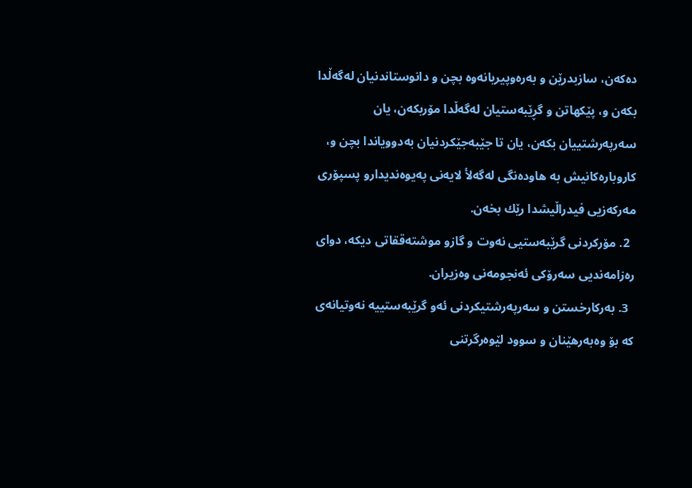ده‌كه‌ن، سازبدرێن و به‌ره‌وپیریانه‌وه‌ بچن و دانوستاندنیان له‌گه‌ڵدا بكه‌ن و، پێكهاتن و گڕێبه‌ستیان له‌گه‌ڵدا مۆربكه‌ن، یان سه‌رپه‌رشتییان بكه‌ن، یان تا جێبه‌جێكردنیان به‌دوویاندا بچن و، كاروباره‌كانیش به‌ هاوده‌نگی له‌گه‌لأ لایه‌نی په‌یوه‌ندیدارو پسپۆری مه‌ركه‌زیی فیدراڵیشدا رێك بخه‌ن.
  2. مۆركردنی گرێبه‌ستیی نه‌وت و گازو موشته‌ققاتی دیكه‌، دوای ره‌زامه‌ندیی سه‌رۆكی ئه‌نجومه‌نی وه‌زیران.
  3. به‌ركارخستن و سه‌رپه‌رشتیكردنی ئه‌و گرێبه‌ستییه‌ نه‌وتیانه‌ی كه‌ بۆ وه‌به‌رهێنان و سوود لێوه‌رگرتنی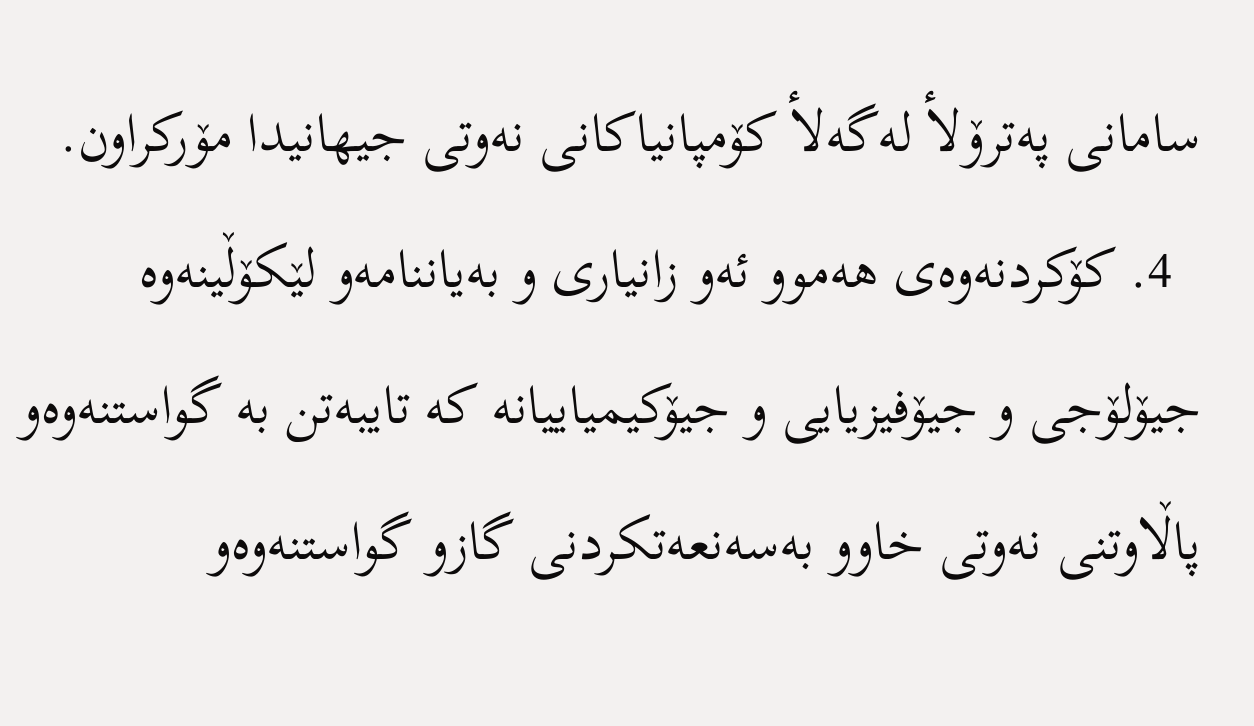سامانی په‌ترۆلأ له‌گه‌لأ كۆمپانیاكانی نه‌وتی جیهانیدا مۆركراون.
  4. كۆكردنه‌وه‌ی هه‌موو ئه‌و زانیاری و به‌یاننامه‌و لێكۆڵینه‌وه‌ جیۆلۆجی و جیۆفیزیایی و جیۆكیمیاییانه‌ كه‌ تایبه‌تن به‌ گواستنه‌وه‌و پاڵاوتنی نه‌وتی خاوو به‌سه‌نعه‌تكردنی گازو گواستنه‌وه‌و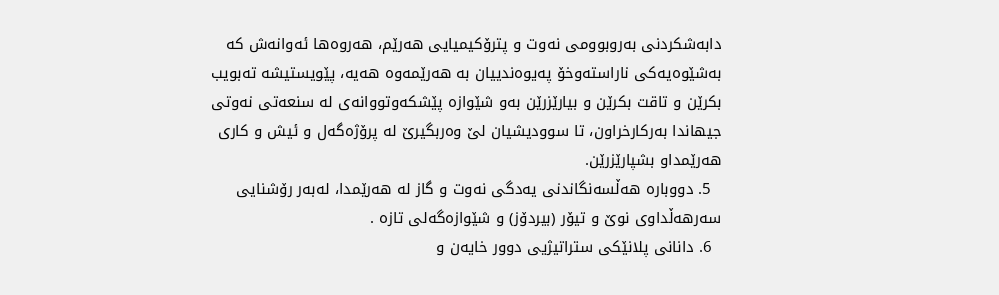دابه‌شكردنی به‌روبوومی نه‌وت و پترۆكیمیایی هه‌رێم، هه‌روه‌ها ئه‌وانه‌ش كه‌ به‌شێوه‌یه‌كی ناراسته‌وخۆ په‌یوه‌ندییان به‌ هه‌رێمه‌وه‌ هه‌یه‌، پێویستیشه‌ ته‌بویب بكرێن و تاقت بكرێن و بیارێزرێن به‌و شێوازه‌ پێشكه‌وتووانه‌ی له‌ سنعه‌تی نه‌وتی جیهاندا به‌ركارخراون، تا سوودیشیان لێ وه‌ربگیرێ له‌ پرۆژه‌گه‌ل و ئیش و كاری هه‌رێمداو بشپارێزرێن.
  5. دووباره‌ هه‌ڵسه‌نگاندنی یه‌دگی نه‌وت و گاز له‌ هه‌رێمدا، له‌به‌ر رۆشنایی سه‌رهه‌ڵداوی نوێ و تیۆر (بیردۆز) و شێوازه‌گه‌لی تازه‌ .
  6. دانانی پلانێكی ستراتیژیی دوور خایه‌ن و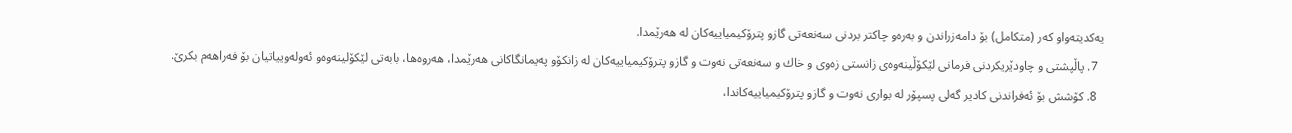یه‌كدیته‌واو كه‌ر (متكامل) بۆ دامه‌زراندن و به‌ره‌و چاكتر بردنی سه‌نعه‌تی گازو پترۆكیمیاییه‌كان له‌ هه‌رێمدا.
  7. پاڵپشتی و چاودێریكردنی فرمانی لێكۆڵینه‌وه‌ی زانستی زه‌وی و خاك و سه‌نعه‌تی نه‌وت و گازو پترۆكیمیاییه‌كان له‌ زانكۆو په‌یمانگاكانی هه‌رێمدا، هه‌روه‌ها، بابه‌تی لێكۆلینه‌وه‌و ئه‌وله‌وییاتیان بۆ فه‌راهه‌م بكرێ.
  8. كۆشش بۆ ئه‌فراندنی كادیر گه‌لی پسپۆر له‌ بواری نه‌وت و گازو پترۆكیمیاییه‌كاندا،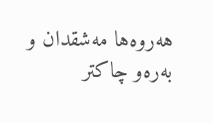هه‌روه‌ها مه‌شقدان و به‌ره‌و چاكتر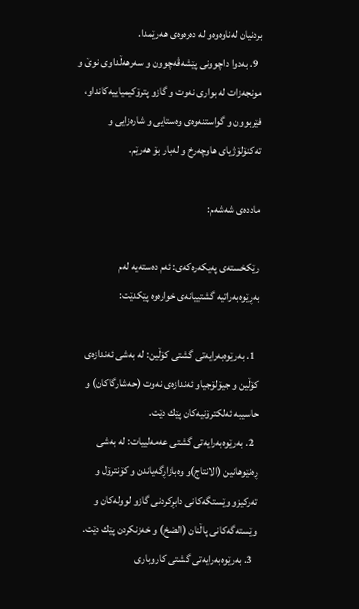بردنیان له‌ناوه‌وه‌و له‌ ده‌ره‌وه‌ی هه‌رێمدا.
  9. به‌دوا داچوونی پێشه‌ڤه‌چوون و سه‌رهه‌ڵداوی نوێ و مونجه‌زات له‌ بواری نه‌وت و گازو پترۆكیمیاییه‌كانداو، فێربوون و گواستنه‌وه‌ی وه‌ستایی و شاره‌زایی و ته‌كنۆلۆژیای هاوچه‌رخ و له‌بار بۆ هه‌رێم.

مادده‌ی شه‌شه‌م:

رێكخسته‌ی په‌یكه‌ره‌كه‌ی: ئه‌م ده‌سته‌یه‌ له‌م به‌ڕێوه‌به‌راتیه‌ گشتییانه‌ی خواره‌وه‌ پێكدێت:

  1. به‌رێوه‌به‌رایه‌تی گشتی كۆڵین: له‌ به‌شی ئه‌ندازه‌ی كۆڵین و جیۆلۆجیاو ئه‌ندازه‌ی نه‌وت (حه‌شارگاكان) و حاسیبه‌ ئه‌لكترۆنیه‌كان پێك دێت.
  2. به‌رێوه‌به‌رایه‌تی گشتی عه‌مه‌لییات: له‌ به‌شی ڕه‌نێوهانین (الانتاج)و وه‌بازاڕگه‌یاندن و كۆنترۆل و ته‌ركیزو وێستگه‌كانی دابڕكردنی گازو لووله‌كان و وێسته‌گه‌كانی پاڵنان (الضخ) و خه‌زنكردن پێك دێت.
  3. به‌رێوه‌به‌رایه‌تی گشتی كاروباری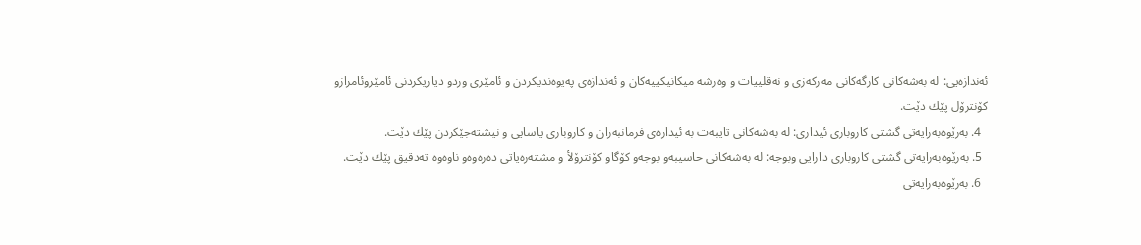ئه‌ندازه‌یی: له‌ به‌شه‌كانی كارگه‌كانی مه‌ركه‌زی و نه‌قلییات و وه‌رشه‌ میكانیكییه‌كان و ئه‌ندازه‌ی په‌یوه‌ندیكردن و ئامێری وردو دیاریكردنی ئامێروئامرازو كۆنترۆل پێك دێت.
  4. به‌رێوه‌به‌رایه‌تی گشتی كاروباری ئیداری: له‌ به‌شه‌كانی تایبه‌ت به‌ ئیداره‌ی فرمانبه‌ران و كاروباری یاسایی و نیشته‌جێكردن پێك دێت.
  5. به‌رێوه‌به‌رایه‌تی گشتی كاروباری دارایی وبوجه‌: له‌ به‌شه‌كانی حاسیبه‌و بوجه‌و كۆگاو كۆنترۆلأ و مشته‌ره‌یاتی ده‌ره‌وه‌و ناوه‌وه‌ ته‌دقیق پێك دێت.
  6. به‌رێوه‌به‌رایه‌تی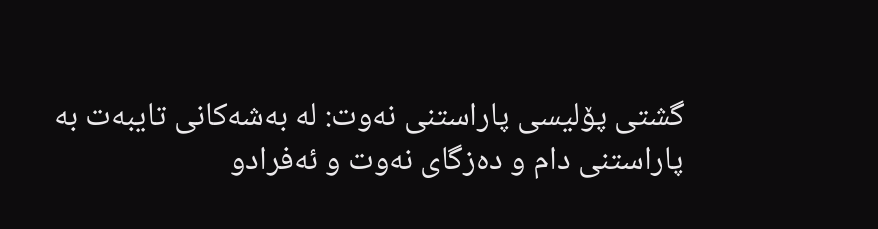گشتی پۆلیسی پاراستنی نه‌وت: له‌ به‌شه‌كانی تایبه‌ت به‌ پاراستنی دام و ده‌زگای نه‌وت و ئه‌فرادو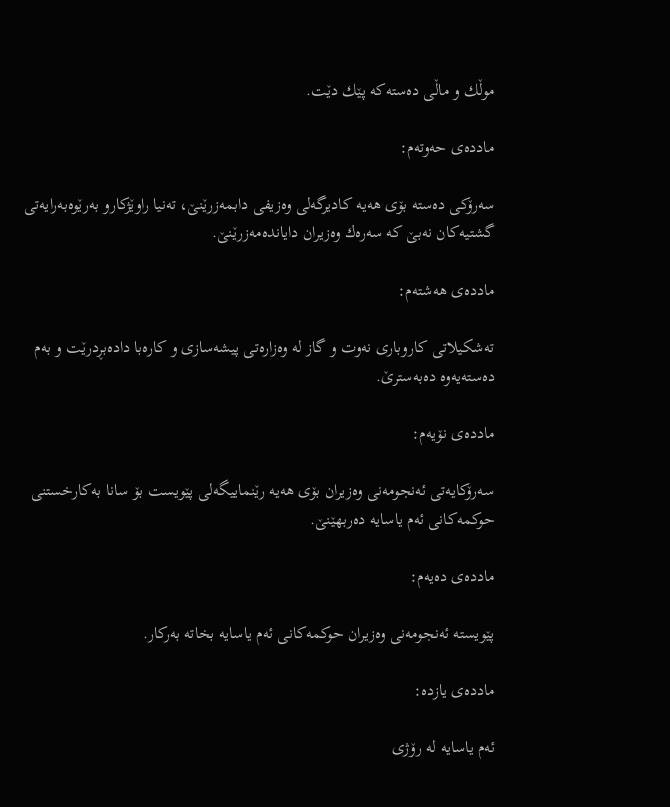موڵك و ماڵی ده‌سته‌كه‌ پێك دێت.

مادده‌ی حه‌وته‌م:

سه‌رۆكی ده‌سته‌ بۆی هه‌یه‌ كادیرگه‌لی وه‌زیفی دابمه‌زرێنێ، ته‌نیا راوێژكارو به‌رێوه‌به‌رایه‌تی گشتیه‌كان نه‌بێ كه‌ سه‌ره‌ك وه‌زیران دایانده‌مه‌زرێنێ.

مادده‌ی هه‌شته‌م:

ته‌شكیلاتی كاروباری نه‌وت و گاز له‌ وه‌زاره‌تی پیشه‌سازی و كاره‌با داده‌بڕدرێت و به‌م ده‌سته‌یه‌وه‌ ده‌به‌سترێ.

مادده‌ی نۆیه‌م:

سه‌رۆكایه‌تی ئه‌نجومه‌نی وه‌زیران بۆی هه‌یه‌ رێنماییگه‌لی پێویست بۆ سانا به‌كارخستنی حوكمه‌كانی ئه‌م یاسایه‌ ده‌ربهێنێ.

مادده‌ی ده‌یه‌م:

پێویسته‌ ئه‌نجومه‌نی وه‌زیران حوكمه‌كانی ئه‌م یاسایه‌ بخاته‌ به‌ركار.

مادده‌ی یازده‌:

ئه‌م یاسایه‌ له‌ رۆژی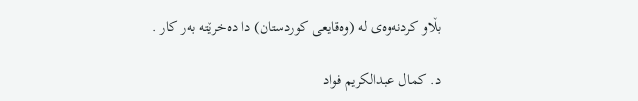بڵاو كردنه‌وه‌ی له‌ (وه‌قایعی كوردستان) دا ده‌خرێته‌ به‌ر كار .

د. كمال عبدالكریم فواد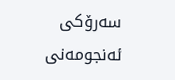سه‌رۆكی ئه‌نجومه‌نی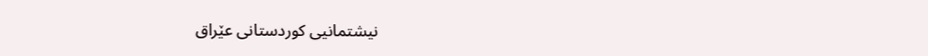نیشتمانیی كوردستانی عێراق